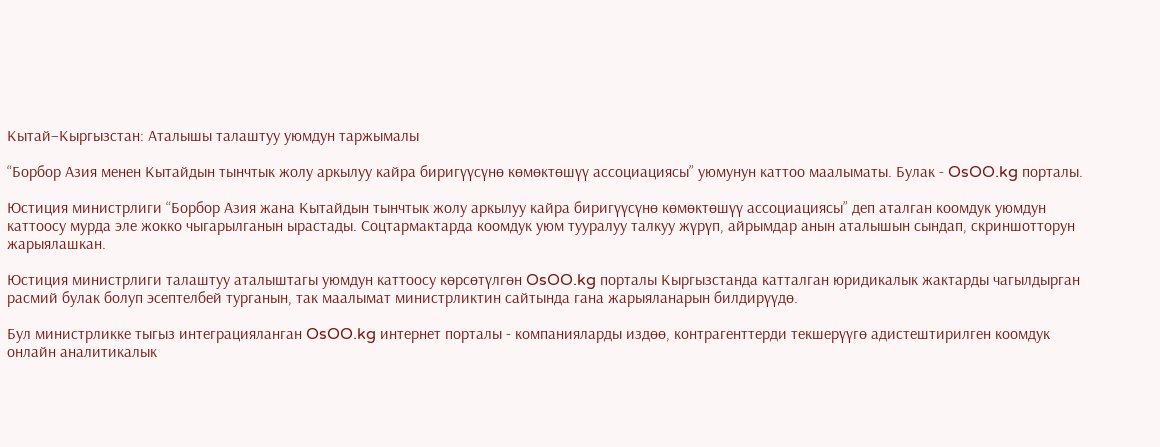Кытай–Кыргызстан: Аталышы талаштуу уюмдун таржымалы

“Борбор Азия менен Кытайдын тынчтык жолу аркылуу кайра биригүүсүнө көмөктөшүү ассоциациясы” уюмунун каттоо маалыматы. Булак - OsOO.kg порталы.

Юстиция министрлиги “Борбор Азия жана Кытайдын тынчтык жолу аркылуу кайра биригүүсүнө көмөктөшүү ассоциациясы” деп аталган коомдук уюмдун каттоосу мурда эле жокко чыгарылганын ырастады. Соцтармактарда коомдук уюм тууралуу талкуу жүрүп, айрымдар анын аталышын сындап, скриншотторун жарыялашкан.

Юстиция министрлиги талаштуу аталыштагы уюмдун каттоосу көрсөтүлгөн OsOO.kg порталы Кыргызстанда катталган юридикалык жактарды чагылдырган расмий булак болуп эсептелбей турганын, так маалымат министрликтин сайтында гана жарыяланарын билдирүүдө.

Бул министрликке тыгыз интеграцияланган OsOO.kg интернет порталы - компанияларды издөө, контрагенттерди текшерүүгө адистештирилген коомдук онлайн аналитикалык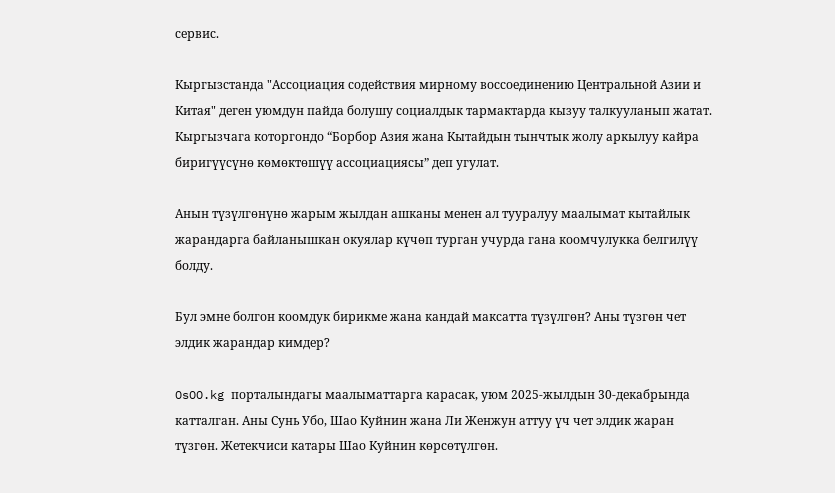сервис.

Кыргызстанда "Ассоциация содействия мирному воссоединению Центральной Азии и Китая" деген уюмдун пайда болушу социалдык тармактарда кызуу талкууланып жатат. Кыргызчага которгондо “Борбор Азия жана Кытайдын тынчтык жолу аркылуу кайра биригүүсүнө көмөктөшүү ассоциациясы” деп угулат.

Анын түзүлгөнүнө жарым жылдан ашканы менен ал тууралуу маалымат кытайлык жарандарга байланышкан окуялар күчөп турган учурда гана коомчулукка белгилүү болду.

Бул эмне болгон коомдук бирикме жана кандай максатта түзүлгөн? Аны түзгөн чет элдик жарандар кимдер?

OsOO.kg порталындагы маалыматтарга карасак, уюм 2025-жылдын 30-декабрында катталган. Аны Сунь Убо, Шао Куйнин жана Ли Женжун аттуу үч чет элдик жаран түзгөн. Жетекчиси катары Шао Куйнин көрсөтүлгөн.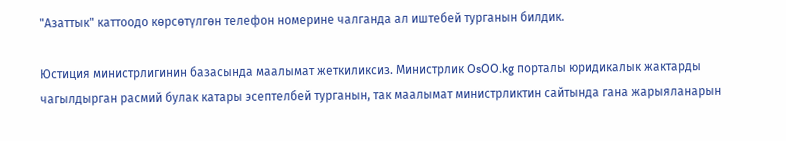"Азаттык" каттоодо көрсөтүлгөн телефон номерине чалганда ал иштебей турганын билдик.

Юстиция министрлигинин базасында маалымат жеткиликсиз. Министрлик OsOO.kg порталы юридикалык жактарды чагылдырган расмий булак катары эсептелбей турганын, так маалымат министрликтин сайтында гана жарыяланарын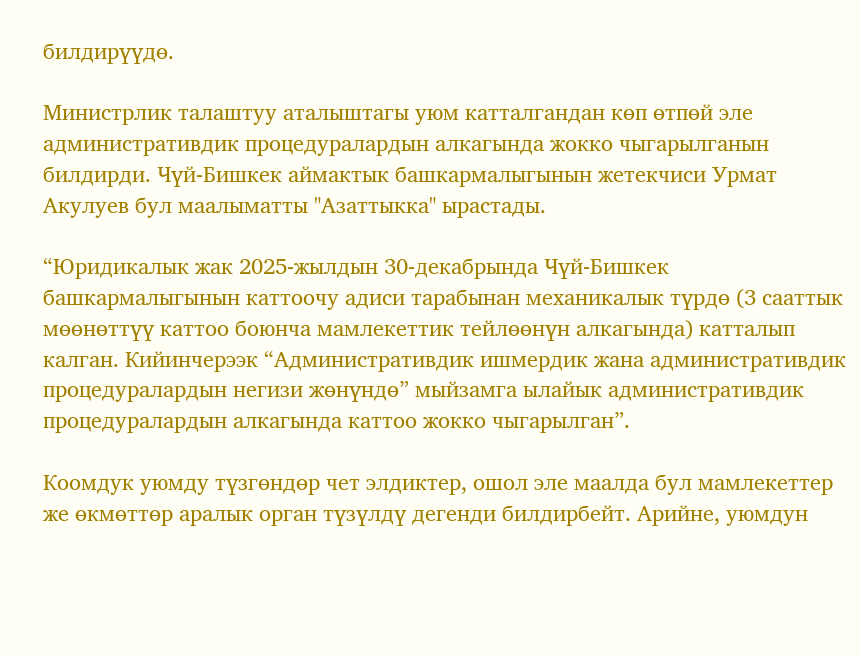билдирүүдө.

Министрлик талаштуу аталыштагы уюм катталгандан көп өтпөй эле административдик процедуралардын алкагында жокко чыгарылганын билдирди. Чүй-Бишкек аймактык башкармалыгынын жетекчиси Урмат Акулуев бул маалыматты "Азаттыкка" ырастады.

“Юридикалык жак 2025-жылдын 30-декабрында Чүй-Бишкек башкармалыгынын каттоочу адиси тарабынан механикалык түрдө (3 сааттык мөөнөттүү каттоо боюнча мамлекеттик тейлөөнүн алкагында) катталып калган. Кийинчерээк “Административдик ишмердик жана административдик процедуралардын негизи жөнүндө” мыйзамга ылайык административдик процедуралардын алкагында каттоо жокко чыгарылган”.

Коомдук уюмду түзгөндөр чет элдиктер, ошол эле маалда бул мамлекеттер же өкмөттөр аралык орган түзүлдү дегенди билдирбейт. Арийне, уюмдун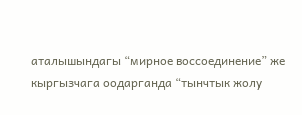аталышындагы “мирное воссоединение” же кыргызчага оодарганда “тынчтык жолу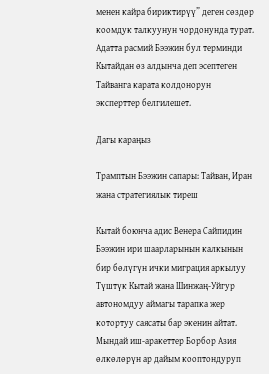менен кайра бириктирүү” деген сөздөр коомдук талкуунун чордонунда турат. Адатта расмий Бээжин бул терминди Кытайдан өз алдынча деп эсептеген Тайванга карата колдонорун эксперттер белгилешет.

Дагы караңыз

Трамптын Бээжин сапары: Тайван, Иран жана стратегиялык тиреш

Кытай боюнча адис Венера Сайпидин Бээжин ири шаарларынын калкынын бир бөлүгүн ички миграция аркылуу Түштүк Кытай жана Шинжаң-Уйгур автономдуу аймагы тарапка жер котортуу саясаты бар экенин айтат. Мындай иш-аракеттер Борбор Азия өлкөлөрүн ар дайым кооптондуруп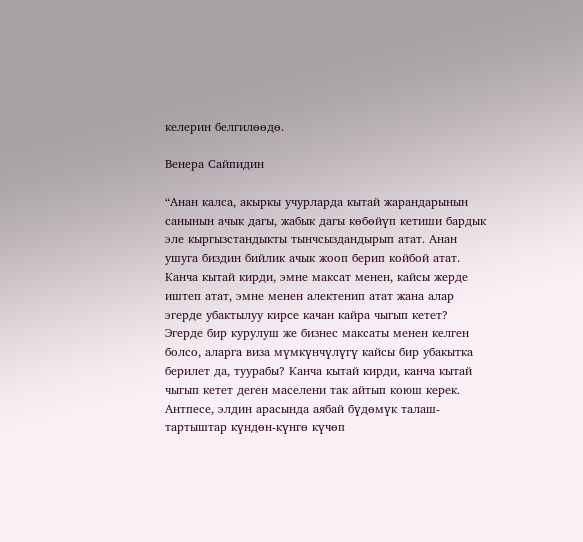келерин белгилөөдө.

Венера Сайпидин

“Анан калса, акыркы учурларда кытай жарандарынын санынын ачык дагы, жабык дагы көбөйүп кетиши бардык эле кыргызстандыкты тынчсыздандырып атат. Анан ушуга биздин бийлик ачык жооп берип койбой атат. Канча кытай кирди, эмне максат менен, кайсы жерде иштеп атат, эмне менен алектенип атат жана алар эгерде убактылуу кирсе качан кайра чыгып кетет? Эгерде бир курулуш же бизнес максаты менен келген болсо, аларга виза мүмкүнчүлүгү кайсы бир убакытка берилет да, туурабы? Канча кытай кирди, канча кытай чыгып кетет деген маселени так айтып коюш керек. Антпесе, элдин арасында аябай бүдөмүк талаш-тартыштар күндөн-күнгө күчөп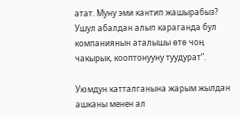атат. Муну эми кантип жашырабыз? Ушул абалдан алып караганда бул компаниянын аталышы өтө чоң чакырык, кооптонууну туудурат”.

Уюмдун катталганына жарым жылдан ашканы менен ал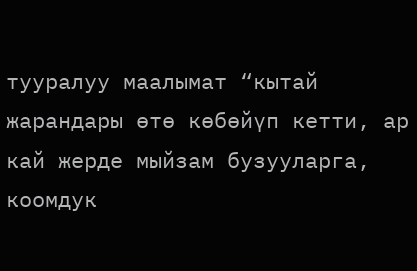тууралуу маалымат “кытай жарандары өтө көбөйүп кетти, ар кай жерде мыйзам бузууларга, коомдук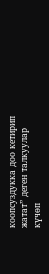коопсуздукка доо кетирип жатат” деген талкуулар күчөп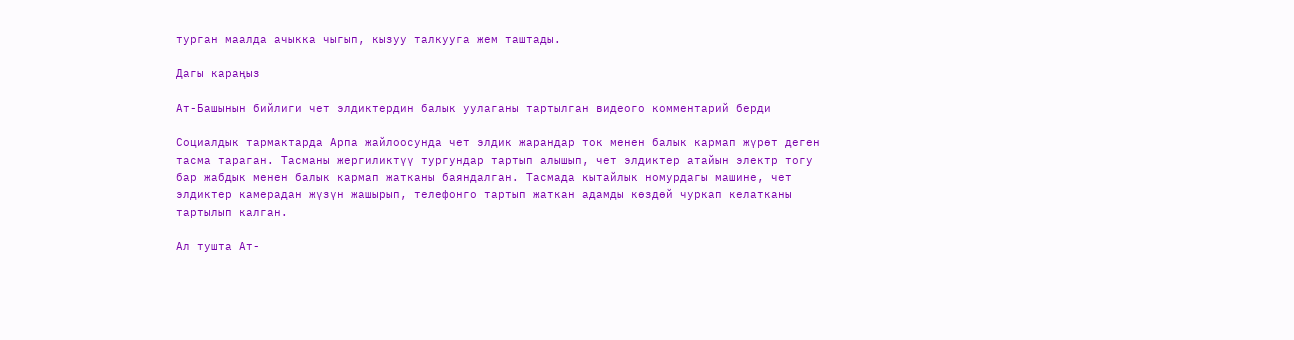турган маалда ачыкка чыгып, кызуу талкууга жем таштады.

Дагы караңыз

Ат-Башынын бийлиги чет элдиктердин балык уулаганы тартылган видеого комментарий берди

Социалдык тармактарда Арпа жайлоосунда чет элдик жарандар ток менен балык кармап жүрөт деген тасма тараган. Тасманы жергиликтүү тургундар тартып алышып, чет элдиктер атайын электр тогу бар жабдык менен балык кармап жатканы баяндалган. Тасмада кытайлык номурдагы машине, чет элдиктер камерадан жүзүн жашырып, телефонго тартып жаткан адамды көздөй чуркап келатканы тартылып калган.

Ал тушта Ат-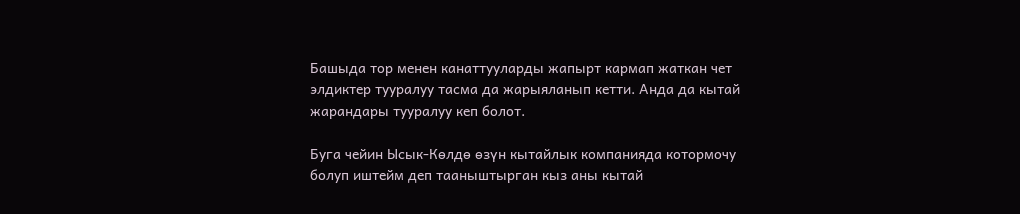Башыда тор менен канаттууларды жапырт кармап жаткан чет элдиктер тууралуу тасма да жарыяланып кетти. Анда да кытай жарандары тууралуу кеп болот.

Буга чейин Ысык-Көлдө өзүн кытайлык компанияда котормочу болуп иштейм деп тааныштырган кыз аны кытай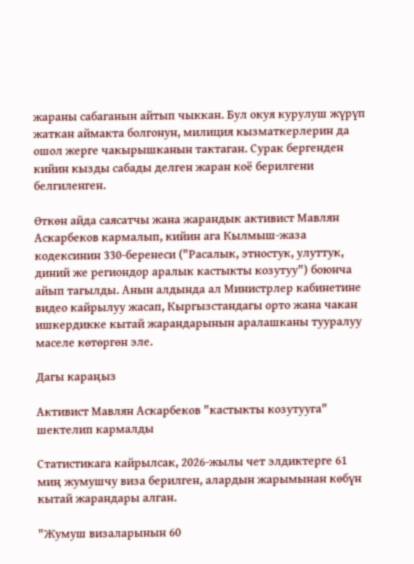жараны сабаганын айтып чыккан. Бул окуя курулуш жүрүп жаткан аймакта болгонун, милиция кызматкерлерин да ошол жерге чакырышканын тактаган. Сурак бергенден кийин кызды сабады делген жаран коё берилгени белгиленген.

Өткөн айда саясатчы жана жарандык активист Мавлян Аскарбеков кармалып, кийин ага Кылмыш-жаза кодексинин 330-беренеси ("Расалык, этностук, улуттук, диний же региондор аралык кастыкты козутуу") боюнча айып тагылды. Анын алдында ал Министрлер кабинетине видео кайрылуу жасап, Кыргызстандагы орто жана чакан ишкердикке кытай жарандарынын аралашканы тууралуу маселе көтөргөн эле.

Дагы караңыз

Активист Мавлян Аскарбеков "кастыкты козутууга" шектелип кармалды

Статистикага кайрылсак, 2026-жылы чет элдиктерге 61 миң жумушчу виза берилген, алардын жарымынан көбүн кытай жарандары алган.

"Жумуш визаларынын 60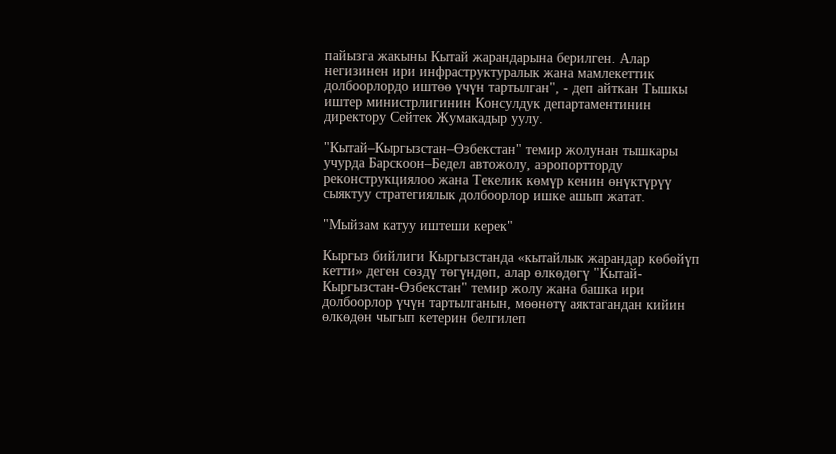пайызга жакыны Кытай жарандарына берилген. Алар негизинен ири инфраструктуралык жана мамлекеттик долбоорлордо иштөө үчүн тартылган", - деп айткан Тышкы иштер министрлигинин Консулдук департаментинин директору Сейтек Жумакадыр уулу.

"Кытай–Кыргызстан–Өзбекстан" темир жолунан тышкары учурда Барскоон–Бедел автожолу, аэропортторду реконструкциялоо жана Текелик көмүр кенин өнүктүрүү сыяктуу стратегиялык долбоорлор ишке ашып жатат.

"Мыйзам катуу иштеши керек"

Кыргыз бийлиги Кыргызстанда «кытайлык жарандар көбөйүп кетти» деген сөздү төгүндөп, алар өлкөдөгү "Кытай-Кыргызстан-Өзбекстан" темир жолу жана башка ири долбоорлор үчүн тартылганын, мөөнөтү аяктагандан кийин өлкөдөн чыгып кетерин белгилеп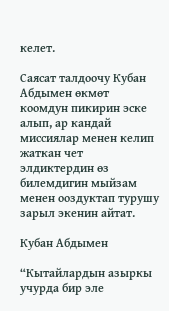келет.

Саясат талдоочу Кубан Абдымен өкмөт коомдун пикирин эске алып, ар кандай миссиялар менен келип жаткан чет элдиктердин өз билемдигин мыйзам менен ооздуктап турушу зарыл экенин айтат.

Кубан Абдымен

“Кытайлардын азыркы учурда бир эле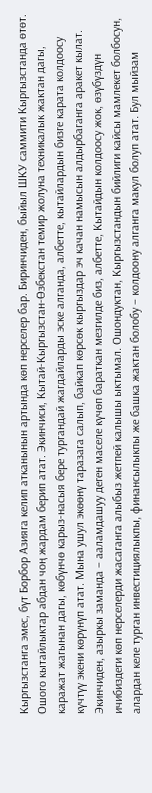Кыргызстанга эмес, бүт Борбор Азияга келип атканынын артында көп нерселер бар. Биринчиден, быйыл ШКУ саммити Кыргызстанда өтөт. Ошого кытайлыктар абдан чоң жардам берип атат. Экинчиси, Кытай-Кыргызстан-Өзбекстан темир жолуна техникалык жактан дагы, каражат жагынан дагы, көбүнчө карыз-насыя бере тургандай жагдайларды эске алганда, албетте, кытайлардын бизге карата колдоосу күчтүү экени көрүнүп атат. Мына ушул экөөнү таразага салып, байкап көрсөк кыргыздар эч качан намысын алдырбаганга аракет кылат. Экинчиден, азыркы заманда – ааламдашуу деген маселе күчөп бараткан мезгилде биз, албетте, Кытайдын колдоосу жок, өзүбүздүн ичибиздеги көп нерселерди жасаганга алыбыз жетпей калышы ыктымал. Ошондуктан, Кыргызстандын бийлиги кайсы мамлекет болбосун, алардан келе турган инвестициялыкпы, финансылыкпы же башка жактан болобу – колдоону алганга макул болуп атат. Бул мыйзам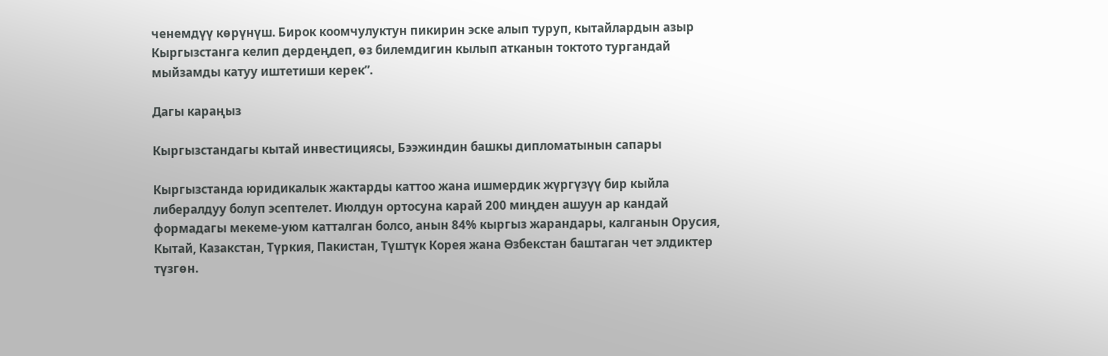ченемдүү көрүнүш. Бирок коомчулуктун пикирин эске алып туруп, кытайлардын азыр Кыргызстанга келип дердеңдеп, өз билемдигин кылып атканын токтото тургандай мыйзамды катуу иштетиши керек”.

Дагы караңыз

Кыргызстандагы кытай инвестициясы, Бээжиндин башкы дипломатынын сапары

Кыргызстанда юридикалык жактарды каттоо жана ишмердик жүргүзүү бир кыйла либералдуу болуп эсептелет. Июлдун ортосуна карай 200 миңден ашуун ар кандай формадагы мекеме-уюм катталган болсо, анын 84% кыргыз жарандары, калганын Орусия, Кытай, Казакстан, Түркия, Пакистан, Түштүк Корея жана Өзбекстан баштаган чет элдиктер түзгөн.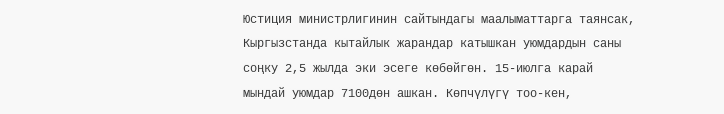Юстиция министрлигинин сайтындагы маалыматтарга таянсак, Кыргызстанда кытайлык жарандар катышкан уюмдардын саны соңку 2,5 жылда эки эсеге көбөйгөн. 15-июлга карай мындай уюмдар 7100дөн ашкан. Көпчүлүгү тоо-кен,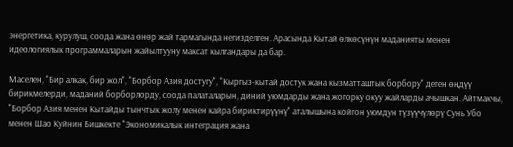энергетика, курулуш, соода жана өнөр жай тармагында негизделген. Арасында Кытай өлкөсүнүн маданияты менен идеологиялык программаларын жайылтууну максат кылгандары да бар.

Маселен, "Бир алкак, бир жол", "Борбор Азия достугу", "Кыргыз-кытай достук жана кызматташтык борбору" деген өңдүү бирикмелерди, маданий борборлорду, соода палаталарын, диний уюмдарды жана жогорку окуу жайларды ачышкан. Айтмакчы, "Борбор Азия менен Кытайды тынчтык жолу менен кайра бириктирүүнү" аталышына койгон уюмдун түзүүчүлөрү Сунь Убо менен Шао Куйнин Бишкекте "Экономикалык интеграция жана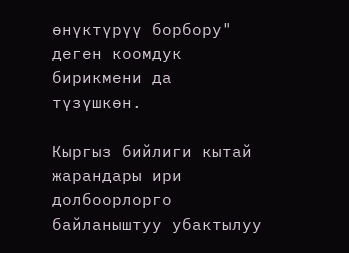өнүктүрүү борбору" деген коомдук бирикмени да түзүшкөн.

Кыргыз бийлиги кытай жарандары ири долбоорлорго байланыштуу убактылуу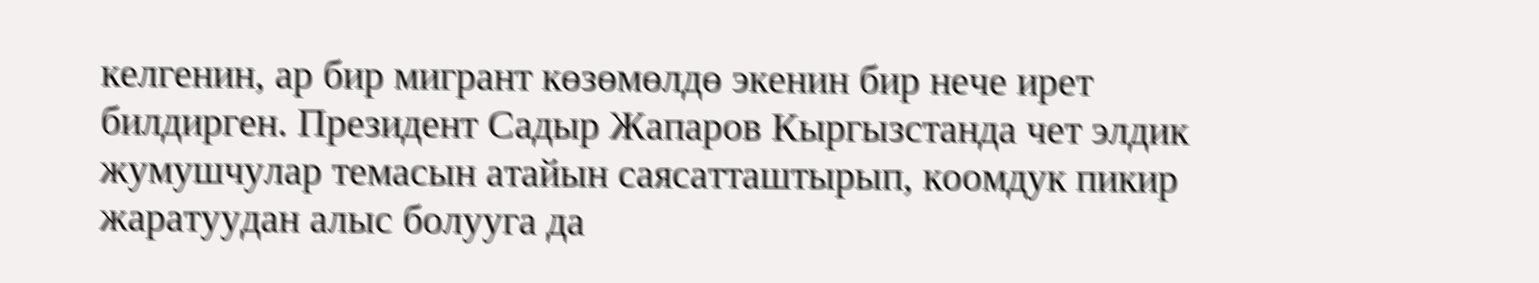келгенин, ар бир мигрант көзөмөлдө экенин бир нече ирет билдирген. Президент Садыр Жапаров Кыргызстанда чет элдик жумушчулар темасын атайын саясатташтырып, коомдук пикир жаратуудан алыс болууга да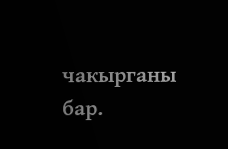чакырганы бар.